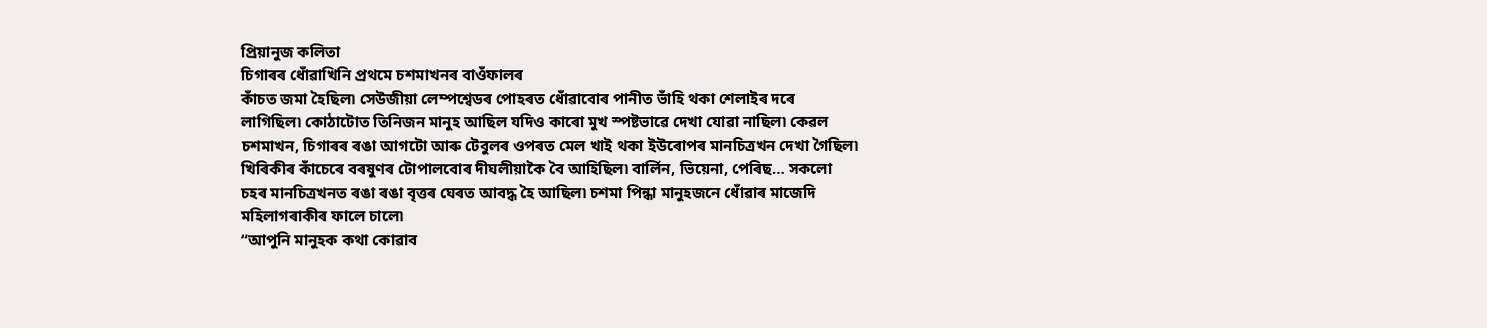প্ৰিয়ানুজ কলিতা
চিগাৰৰ ধোঁৱাখিনি প্ৰথমে চশমাখনৰ বাওঁফালৰ
কাঁচত জমা হৈছিল৷ সেউজীয়া লেম্পশ্বেডৰ পোহৰত ধোঁৱাবোৰ পানীত ভাঁহি থকা শেলাইৰ দৰে
লাগিছিল৷ কোঠাটোত তিনিজন মানুহ আছিল যদিও কাৰো মুখ স্পষ্টভাৱে দেখা যোৱা নাছিল৷ কেৱল
চশমাখন, চিগাৰৰ ৰঙা আগটো আৰু টেবুলৰ ওপৰত মেল খাই থকা ইউৰোপৰ মানচিত্ৰখন দেখা গৈছিল৷
খিৰিকীৰ কাঁচেৰে বৰষুণৰ টোপালবোৰ দীঘলীয়াকৈ বৈ আহিছিল৷ বাৰ্লিন, ভিয়েনা, পেৰিছ… সকলো
চহৰ মানচিত্ৰখনত ৰঙা ৰঙা বৃত্তৰ ঘেৰত আবদ্ধ হৈ আছিল৷ চশমা পিন্ধা মানুহজনে ধোঁৱাৰ মাজেদি
মহিলাগৰাকীৰ ফালে চালে৷
“আপুনি মানুহক কথা কোৱাব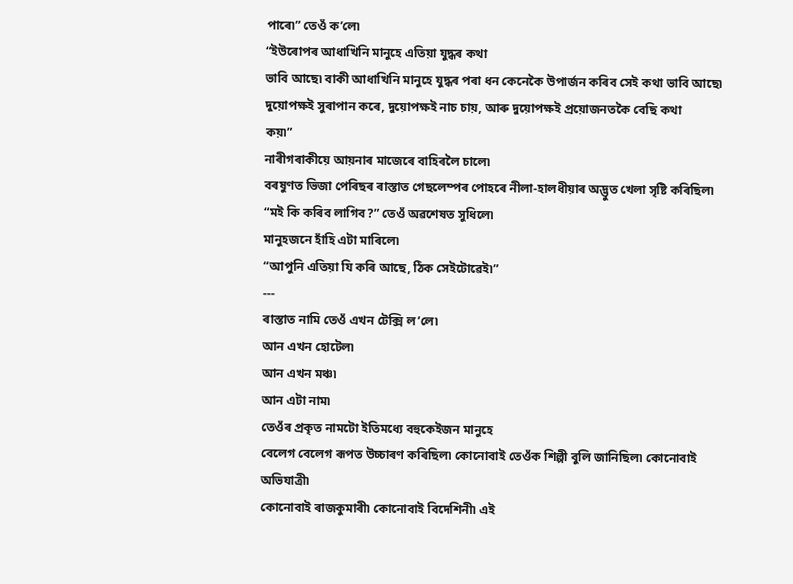পাৰে৷” তেওঁ ক’লে৷
“ইউৰোপৰ আধাখিনি মানুহে এতিয়া যুদ্ধৰ কথা
ভাবি আছে৷ বাকী আধাখিনি মানুহে যুদ্ধৰ পৰা ধন কেনেকৈ উপাৰ্জন কৰিব সেই কথা ভাবি আছে৷
দুয়োপক্ষই সুৰাপান কৰে, দুয়োপক্ষই নাচ চায়, আৰু দুয়োপক্ষই প্ৰয়োজনতকৈ বেছি কথা
কয়৷”
নাৰীগৰাকীয়ে আয়নাৰ মাজেৰে বাহিৰলৈ চালে৷
বৰষুণত ভিজা পেৰিছৰ ৰাস্তাত গেছলেম্পৰ পোহৰে নীলা-হালধীয়াৰ অদ্ভুত খেলা সৃষ্টি কৰিছিল৷
“মই কি কৰিব লাগিব?” তেওঁ অৱশেষত সুধিলে৷
মানুহজনে হাঁহি এটা মাৰিলে৷
“আপুনি এতিয়া যি কৰি আছে, ঠিক সেইটোৱেই৷”
---
ৰাস্তাত নামি তেওঁ এখন টেক্সি ল’লে৷
আন এখন হোটেল৷
আন এখন মঞ্চ৷
আন এটা নাম৷
তেওঁৰ প্ৰকৃত নামটো ইতিমধ্যে বহুকেইজন মানুহে
বেলেগ বেলেগ ৰূপত উচ্চাৰণ কৰিছিল৷ কোনোবাই তেওঁক শিল্পী বুলি জানিছিল৷ কোনোবাই অভিযাত্ৰী৷
কোনোবাই ৰাজকুমাৰী৷ কোনোবাই বিদেশিনী৷ এই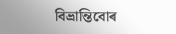বিভ্ৰান্তিবোৰ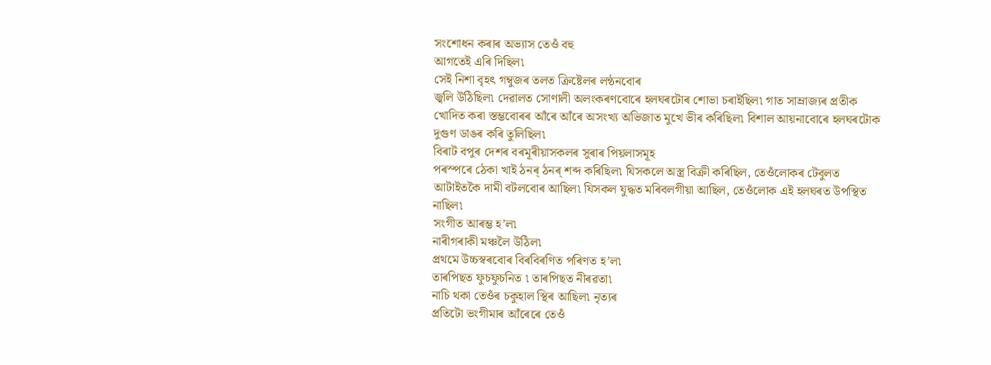সংশোধন কৰাৰ অভ্যাস তেওঁ বহু
আগতেই এৰি দিছিল৷
সেই নিশা বৃহৎ গম্বুজৰ তলত ক্ৰিষ্টেলৰ লন্ঠনবোৰ
জ্বলি উঠিছিল৷ দেৱালত সোণালী অলংকৰণবোৰে হলঘৰটোৰ শোভা চৰাইছিল৷ গাত সাম্ৰাজ্যৰ প্ৰতীক
খোদিত কৰা স্তম্ভবোৰৰ আঁৰে আঁৰে অসংখ্য অভিজাত মুখে ভীৰ কৰিছিল৷ বিশাল আয়নাবোৰে হলঘৰটোক
দুগুণ ডাঙৰ কৰি তুলিছিল৷
বিৰাট বপুৰ দেশৰ বৰমূৰীয়াসকলৰ সুৰাৰ পিয়লাসমূহ
পৰস্পৰে ঠেকা খাই ঠনৰ্ ঠনৰ্ শব্দ কৰিছিল৷ যিসকলে অস্ত্ৰ বিক্ৰী কৰিছিল, তেওঁলোকৰ টেবুলত
আটাইতকৈ দামী বটলবোৰ আছিল৷ যিসকল যুদ্ধত মৰিবলগীয়া আছিল, তেওঁলোক এই হলঘৰত উপস্থিত
নাছিল৷
সংগীত আৰম্ভ হ’ল৷
নাৰীগৰাকী মঞ্চলৈ উঠিল৷
প্ৰথমে উচ্চস্বৰবোৰ বিৰবিৰণিত পৰিণত হ’ল৷
তাৰপিছত ফুচফুচনিত ৷ তাৰপিছত নীৰৱতা৷
নাচি থকা তেওঁৰ চকুহাল স্থিৰ আছিল৷ নৃত্যৰ
প্ৰতিটো ভংগীমাৰ আঁৰেৰে তেওঁ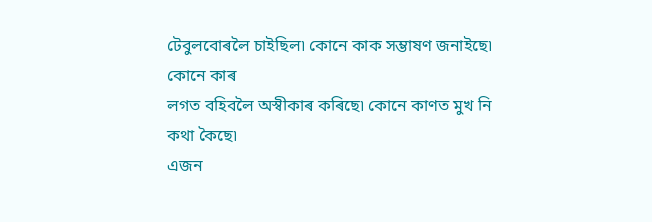টেবুলবোৰলৈ চাইছিল৷ কোনে কাক সম্ভাষণ জনাইছে৷ কোনে কাৰ
লগত বহিবলৈ অস্বীকাৰ কৰিছে৷ কোনে কাণত মুখ নি কথা কৈছে৷
এজন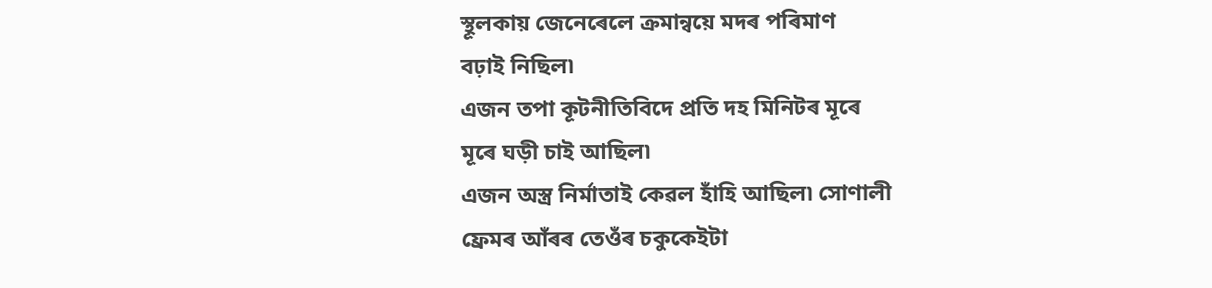স্থূলকায় জেনেৰেলে ক্ৰমান্বয়ে মদৰ পৰিমাণ
বঢ়াই নিছিল৷
এজন তপা কূটনীতিবিদে প্ৰতি দহ মিনিটৰ মূৰে
মূৰে ঘড়ী চাই আছিল৷
এজন অস্ত্ৰ নিৰ্মাতাই কেৱল হাঁহি আছিল৷ সোণালী
ফ্ৰেমৰ আঁৰৰ তেওঁৰ চকুকেইটা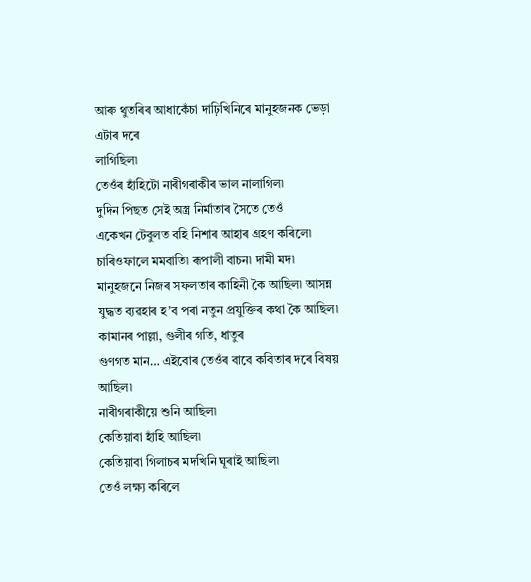আৰু থুতৰিৰ আধাকেঁচা দাঢ়িখিনিৰে মানুহজনক ভেড়া এটাৰ দৰে
লাগিছিল৷
তেওঁৰ হাঁহিটো নাৰীগৰাকীৰ ভাল নালাগিল৷
দুদিন পিছত সেই অস্ত্ৰ নিৰ্মাতাৰ সৈতে তেওঁ
একেখন টেবুলত বহি নিশাৰ আহাৰ গ্ৰহণ কৰিলে৷ চাৰিওফালে মমবাতি৷ ৰূপালী বাচন৷ দামী মদ৷
মানুহজনে নিজৰ সফলতাৰ কাহিনী কৈ আছিল৷ আসন্ন
যুদ্ধত ব্যৱহাৰ হ’ব পৰা নতুন প্ৰযুক্তিৰ কথা কৈ আছিল৷ কামানৰ পাল্লা, গুলীৰ গতি, ধাতুৰ
গুণগত মান… এইবোৰ তেওঁৰ বাবে কবিতাৰ দৰে বিষয় আছিল৷
নাৰীগৰাকীয়ে শুনি আছিল৷
কেতিয়াবা হাঁহি আছিল৷
কেতিয়াবা গিলাচৰ মদখিনি ঘূৰাই আছিল৷
তেওঁ লক্ষ্য কৰিলে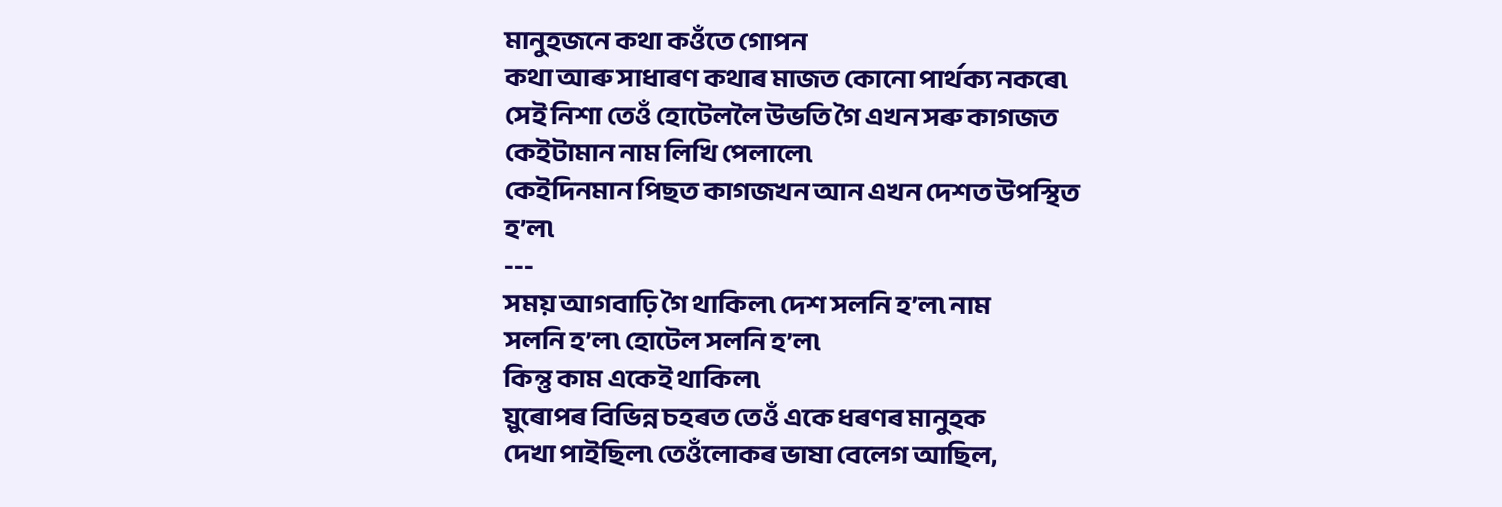মানুহজনে কথা কওঁতে গোপন
কথা আৰু সাধাৰণ কথাৰ মাজত কোনো পাৰ্থক্য নকৰে৷
সেই নিশা তেওঁ হোটেললৈ উভতি গৈ এখন সৰু কাগজত
কেইটামান নাম লিখি পেলালে৷
কেইদিনমান পিছত কাগজখন আন এখন দেশত উপস্থিত
হ’ল৷
---
সময় আগবাঢ়ি গৈ থাকিল৷ দেশ সলনি হ’ল৷ নাম
সলনি হ’ল৷ হোটেল সলনি হ’ল৷
কিন্তু কাম একেই থাকিল৷
য়ুৰোপৰ বিভিন্ন চহৰত তেওঁ একে ধৰণৰ মানুহক
দেখা পাইছিল৷ তেওঁলোকৰ ভাষা বেলেগ আছিল,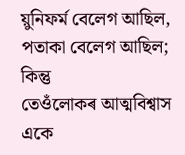য়ুনিফৰ্ম বেলেগ আছিল, পতাকা বেলেগ আছিল; কিন্তু
তেওঁলোকৰ আত্মবিশ্বাস একে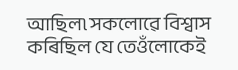আছিল৷ সকলোৱে বিশ্বাস কৰিছিল যে তেওঁলোকেই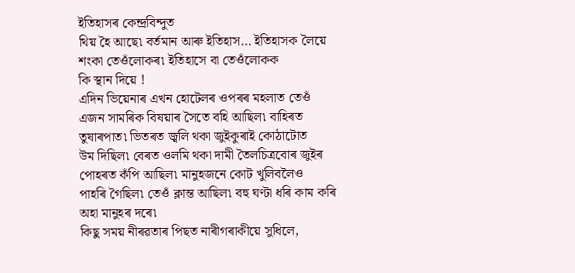ইতিহাসৰ কেন্দ্ৰবিন্দুত
থিয় হৈ আছে৷ বৰ্তমান আৰু ইতিহাস… ইতিহাসক লৈয়ে শংকা তেওঁলোকৰ৷ ইতিহাসে বা তেওঁলোকক
কি স্থান দিয়ে !
এদিন ভিয়েনাৰ এখন হোটেলৰ ওপৰৰ মহলাত তেওঁ
এজন সামৰিক বিষয়াৰ সৈতে বহি আছিল৷ বাহিৰত তুষাৰপাত৷ ভিতৰত জ্বলি থকা জুইকুৰাই কোঠাটোত
উম দিছিল৷ বেৰত ওলমি থকা দামী তৈলচিত্ৰবোৰ জুইৰ পোহৰত কঁপি আছিল৷ মানুহজনে কোট খুলিবলৈও
পাহৰি গৈছিল৷ তেওঁ ক্লান্ত আছিল৷ বহু ঘণ্টা ধৰি কাম কৰি অহা মানুহৰ দৰে৷
কিছু সময় নীৰৱতাৰ পিছত নাৰীগৰাকীয়ে সুধিলে,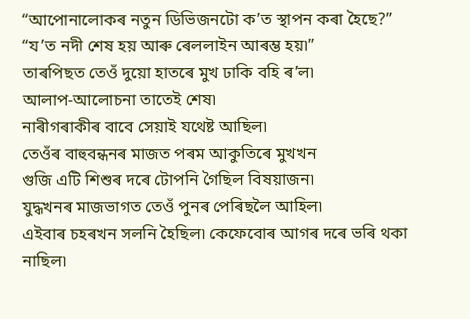“আপোনালোকৰ নতুন ডিভিজনটো ক’ত স্থাপন কৰা হৈছে?”
“য’ত নদী শেষ হয় আৰু ৰেললাইন আৰম্ভ হয়৷”
তাৰপিছত তেওঁ দুয়ো হাতৰে মুখ ঢাকি বহি ৰ’ল৷
আলাপ-আলোচনা তাতেই শেষ৷
নাৰীগৰাকীৰ বাবে সেয়াই যথেষ্ট আছিল৷
তেওঁৰ বাহুবন্ধনৰ মাজত পৰম আকুতিৰে মুখখন
গুজি এটি শিশুৰ দৰে টোপনি গৈছিল বিষয়াজন৷
যুদ্ধখনৰ মাজভাগত তেওঁ পুনৰ পেৰিছলৈ আহিল৷
এইবাৰ চহৰখন সলনি হৈছিল৷ কেফেবোৰ আগৰ দৰে ভৰি থকা নাছিল৷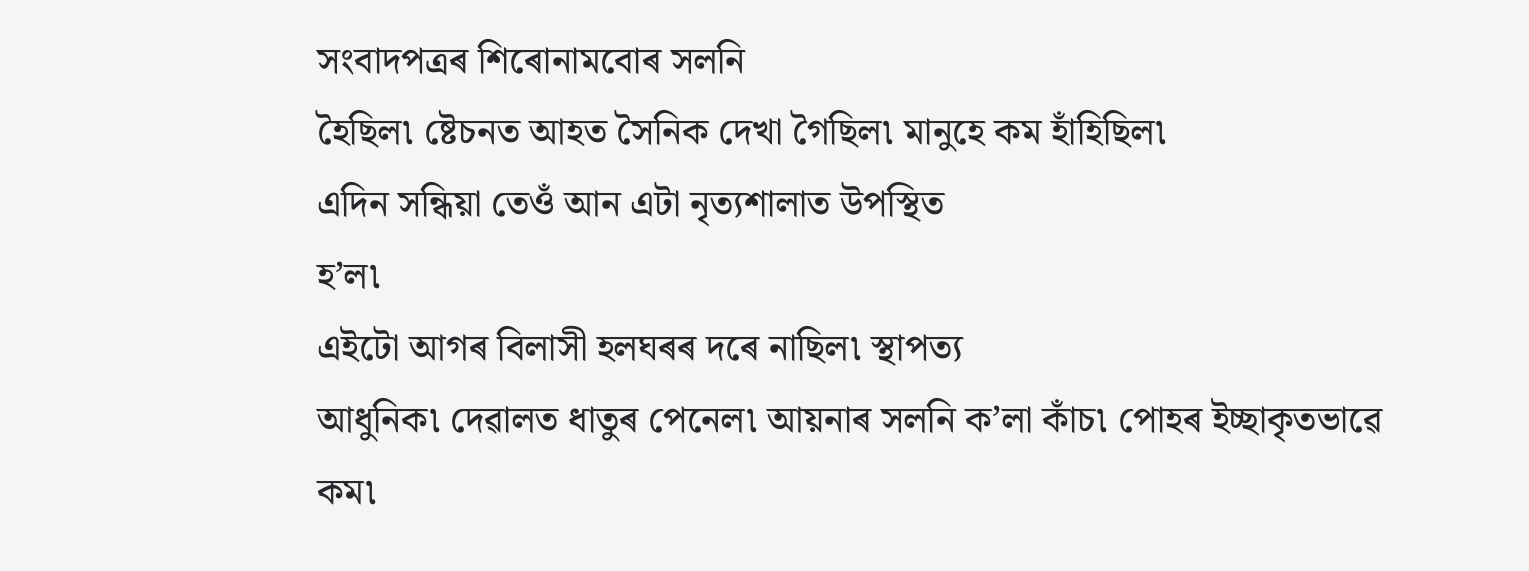সংবাদপত্ৰৰ শিৰোনামবোৰ সলনি
হৈছিল৷ ষ্টেচনত আহত সৈনিক দেখা গৈছিল৷ মানুহে কম হাঁহিছিল৷
এদিন সন্ধিয়া তেওঁ আন এটা নৃত্যশালাত উপস্থিত
হ’ল৷
এইটো আগৰ বিলাসী হলঘৰৰ দৰে নাছিল৷ স্থাপত্য
আধুনিক৷ দেৱালত ধাতুৰ পেনেল৷ আয়নাৰ সলনি ক’লা কাঁচ৷ পোহৰ ইচ্ছাকৃতভাৱে কম৷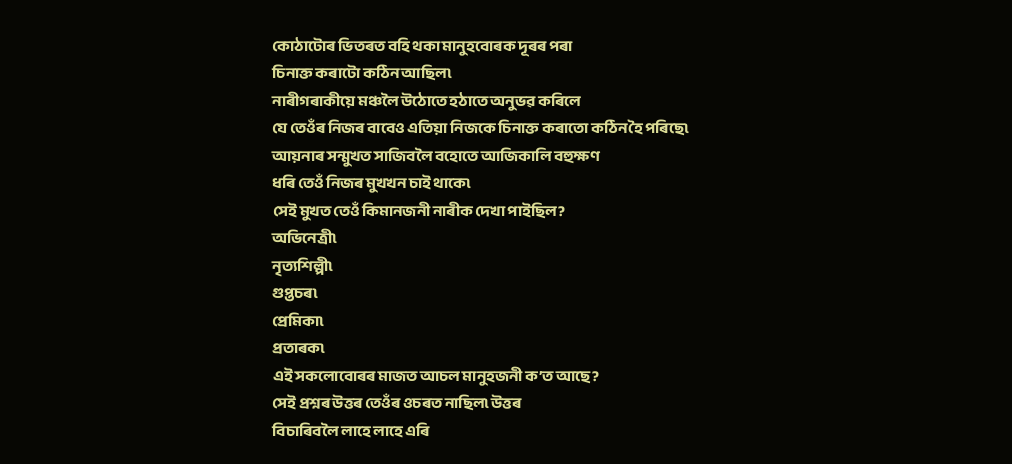কোঠাটোৰ ভিতৰত বহি থকা মানুহবোৰক দূৰৰ পৰা
চিনাক্ত কৰাটো কঠিন আছিল৷
নাৰীগৰাকীয়ে মঞ্চলৈ উঠোতে হঠাতে অনুভৱ কৰিলে
যে তেওঁৰ নিজৰ বাবেও এতিয়া নিজকে চিনাক্ত কৰাতো কঠিন হৈ পৰিছে৷
আয়নাৰ সন্মুখত সাজিবলৈ বহোতে আজিকালি বহুক্ষণ
ধৰি তেওঁ নিজৰ মুখখন চাই থাকে৷
সেই মুখত তেওঁ কিমানজনী নাৰীক দেখা পাইছিল?
অভিনেত্ৰী৷
নৃত্যশিল্পী৷
গুপ্তচৰ৷
প্ৰেমিকা৷
প্ৰতাৰক৷
এই সকলোবোৰৰ মাজত আচল মানুহজনী ক’ত আছে?
সেই প্ৰশ্নৰ উত্তৰ তেওঁৰ ওচৰত নাছিল৷ উত্তৰ
বিচাৰিবলৈ লাহে লাহে এৰি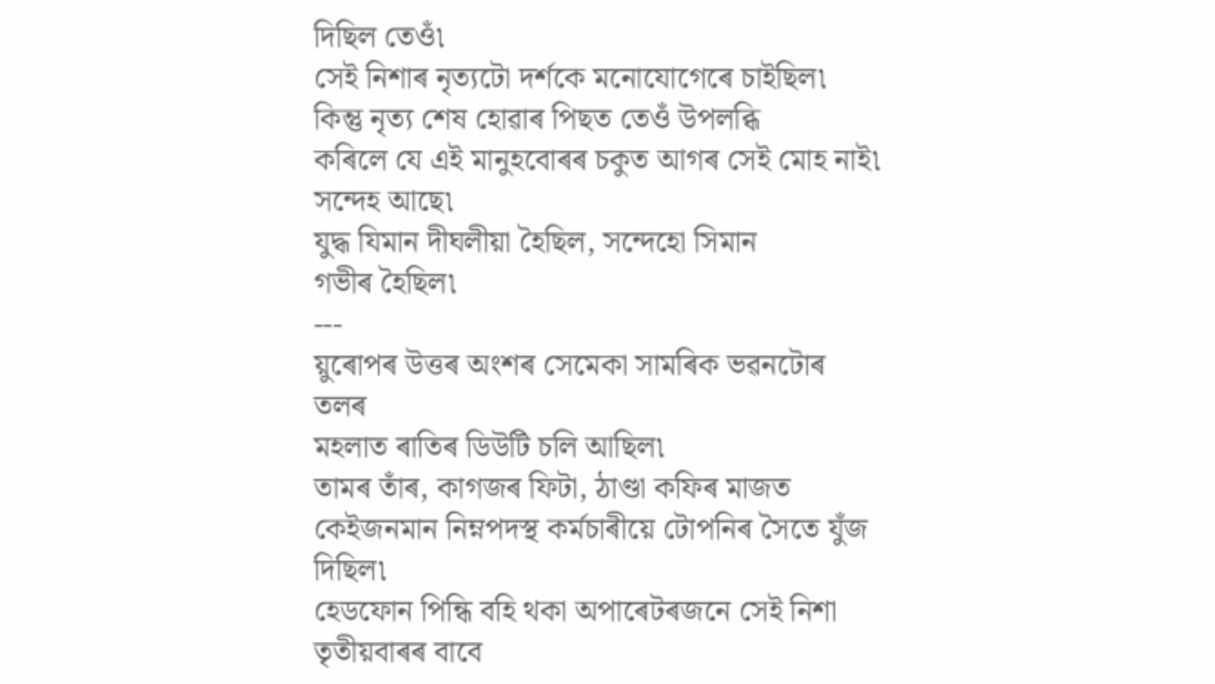দিছিল তেওঁ৷
সেই নিশাৰ নৃত্যটো দৰ্শকে মনোযোগেৰে চাইছিল৷
কিন্তু নৃত্য শেষ হোৱাৰ পিছত তেওঁ উপলব্ধি
কৰিলে যে এই মানুহবোৰৰ চকুত আগৰ সেই মোহ নাই৷ সন্দেহ আছে৷
যুদ্ধ যিমান দীঘলীয়া হৈছিল, সন্দেহো সিমান
গভীৰ হৈছিল৷
---
য়ুৰোপৰ উত্তৰ অংশৰ সেমেকা সামৰিক ভৱনটোৰ তলৰ
মহলাত ৰাতিৰ ডিউটি চলি আছিল৷
তামৰ তাঁৰ, কাগজৰ ফিটা, ঠাণ্ডা কফিৰ মাজত
কেইজনমান নিম্নপদস্থ কৰ্মচাৰীয়ে টোপনিৰ সৈতে যুঁজ দিছিল৷
হেডফোন পিন্ধি বহি থকা অপাৰেটৰজনে সেই নিশা
তৃতীয়বাৰৰ বাবে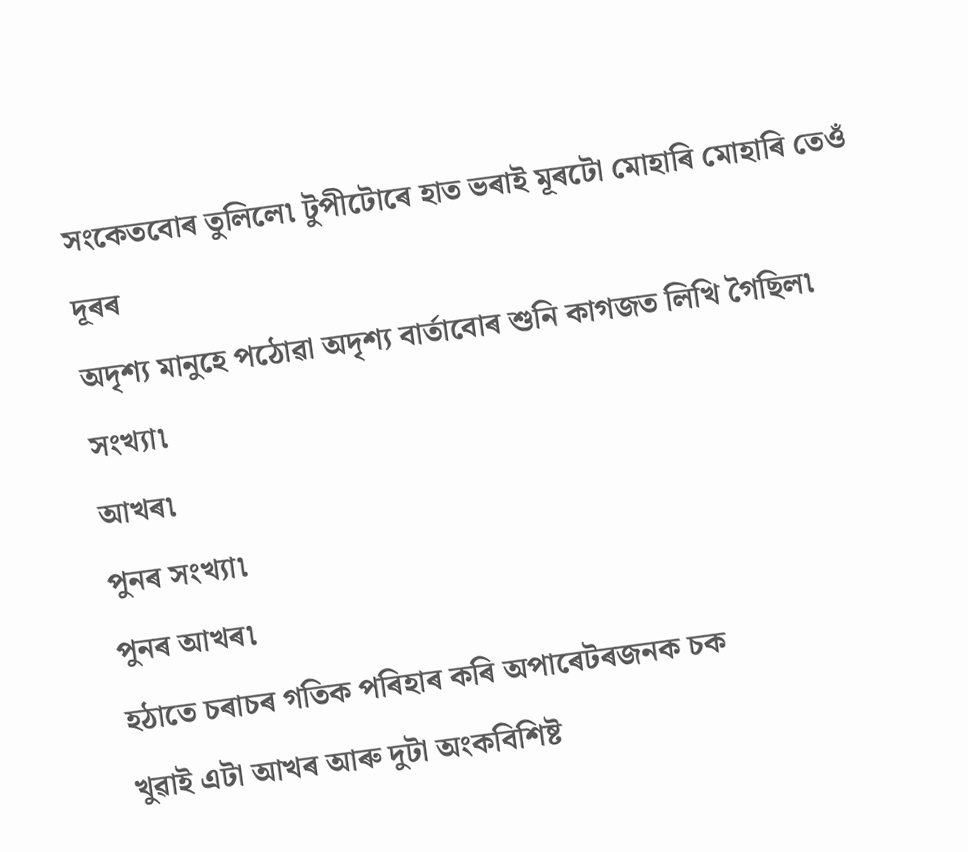সংকেতবোৰ তুলিলে৷ টুপীটোৰে হাত ভৰাই মূৰটো মোহাৰি মোহাৰি তেওঁ দূৰৰ
অদৃশ্য মানুহে পঠোৱা অদৃশ্য বাৰ্তাবোৰ শুনি কাগজত লিখি গৈছিল৷
সংখ্যা৷
আখৰ৷
পুনৰ সংখ্যা৷
পুনৰ আখৰ৷
হঠাতে চৰাচৰ গতিক পৰিহাৰ কৰি অপাৰেটৰজনক চক
খুৱাই এটা আখৰ আৰু দুটা অংকবিশিষ্ট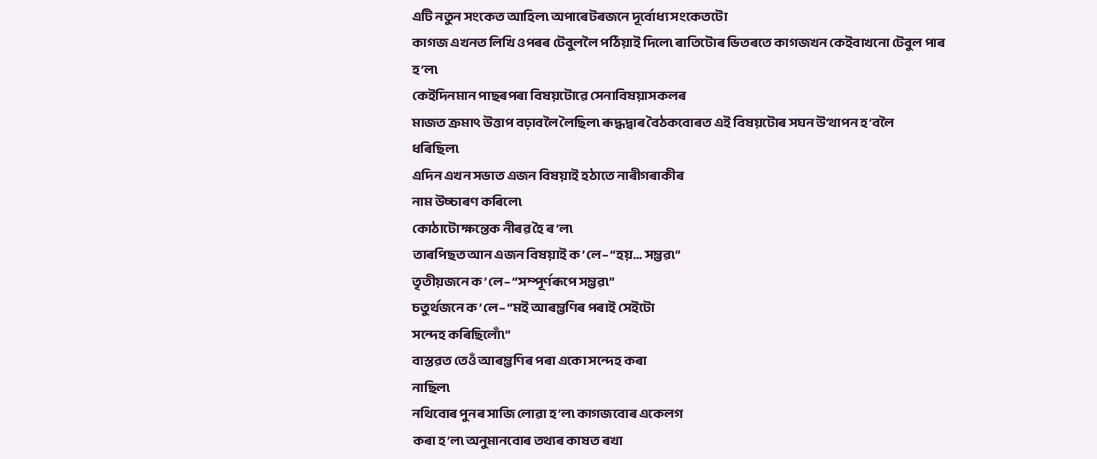এটি নতুন সংকেত আহিল৷ অপাৰেটৰজনে দূৰ্বোধ্য সংকেতটো
কাগজ এখনত লিখি ওপৰৰ টেবুললৈ পঠিয়াই দিলে৷ ৰাতিটোৰ ভিতৰতে কাগজখন কেইবাখনো টেবুল পাৰ
হ’ল৷
কেইদিনমান পাছৰপৰা বিষয়টোৱে সেনাবিষয়াসকলৰ
মাজত ক্ৰমাৎ উত্তাপ বঢ়াবলৈ লৈছিল৷ ৰূদ্ধদ্বাৰ বৈঠকবোৰত এই বিষয়টোৰ সঘন উত্থাপন হ’বলৈ
ধৰিছিল৷
এদিন এখন সভাত এজন বিষয়াই হঠাতে নাৰীগৰাকীৰ
নাম উচ্চাৰণ কৰিলে৷
কোঠাটো ক্ষন্তেক নীৰৱ হৈ ৰ’ল৷
তাৰপিছত আন এজন বিষয়াই ক’লে– “হয়... সম্ভৱ৷”
তৃতীয়জনে ক’লে– “সম্পূৰ্ণৰূপে সম্ভৱ৷”
চতুৰ্থজনে ক’লে– “মই আৰম্ভণিৰ পৰাই সেইটো
সন্দেহ কৰিছিলোঁ৷”
বাস্তৱত তেওঁ আৰম্ভণিৰ পৰা একো সন্দেহ কৰা
নাছিল৷
নথিবোৰ পুনৰ সাজি লোৱা হ’ল৷ কাগজবোৰ একেলগ
কৰা হ’ল৷ অনুমানবোৰ তথ্যৰ কাষত ৰখা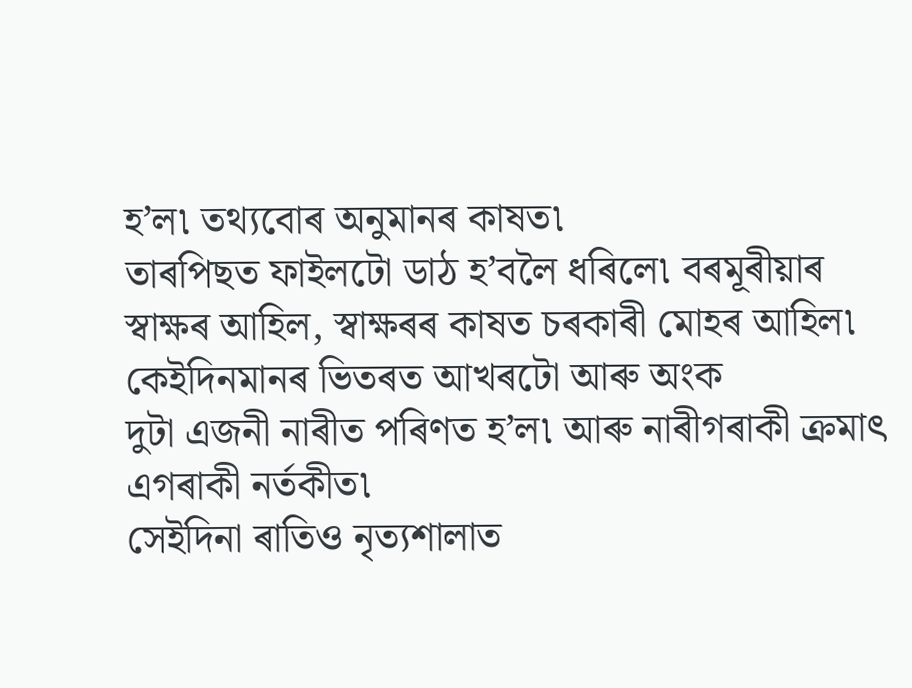হ’ল৷ তথ্যবোৰ অনুমানৰ কাষত৷
তাৰপিছত ফাইলটো ডাঠ হ’বলৈ ধৰিলে৷ বৰমূৰীয়াৰ
স্বাক্ষৰ আহিল, স্বাক্ষৰৰ কাষত চৰকাৰী মোহৰ আহিল৷ কেইদিনমানৰ ভিতৰত আখৰটো আৰু অংক
দুটা এজনী নাৰীত পৰিণত হ’ল৷ আৰু নাৰীগৰাকী ক্ৰমাৎ এগৰাকী নৰ্তকীত৷
সেইদিনা ৰাতিও নৃত্যশালাত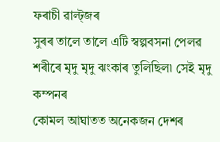ফৰাচী ৱাল্ট্জৰ
সুৰৰ তালে তালে এটি স্বল্পবসনা পেলৱ শৰীৰে মৃদু মৃদু ঝংকাৰ তুলিছিল৷ সেই মৃদু কম্পনৰ
কোমল আঘাতত অনেকজন দেশৰ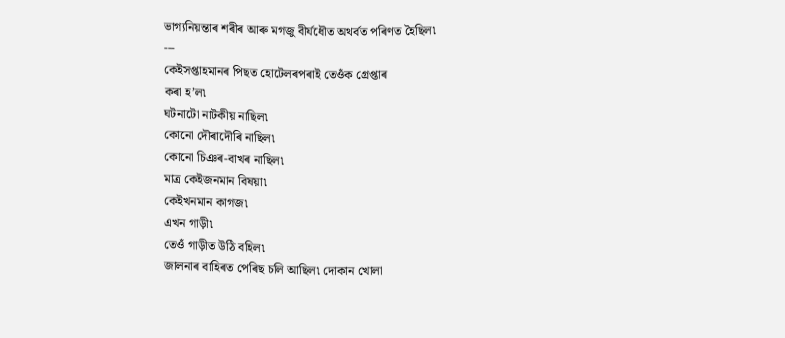ভাগ্যনিয়ন্তাৰ শৰীৰ আৰু মগজু বীৰ্যধৌত অথৰ্বত পৰিণত হৈছিল৷
---
কেইসপ্তাহমানৰ পিছত হোটেলৰপৰাই তেওঁক গ্ৰেপ্তাৰ
কৰা হ’ল৷
ঘটনাটো নাটকীয় নাছিল৷
কোনো দৌৰাদৌৰি নাছিল৷
কোনো চিঞৰ-বাখৰ নাছিল৷
মাত্ৰ কেইজনমান বিষয়া৷
কেইখনমান কাগজ৷
এখন গাড়ী৷
তেওঁ গাড়ীত উঠি বহিল৷
জালনাৰ বাহিৰত পেৰিছ চলি আছিল৷ দোকান খোলা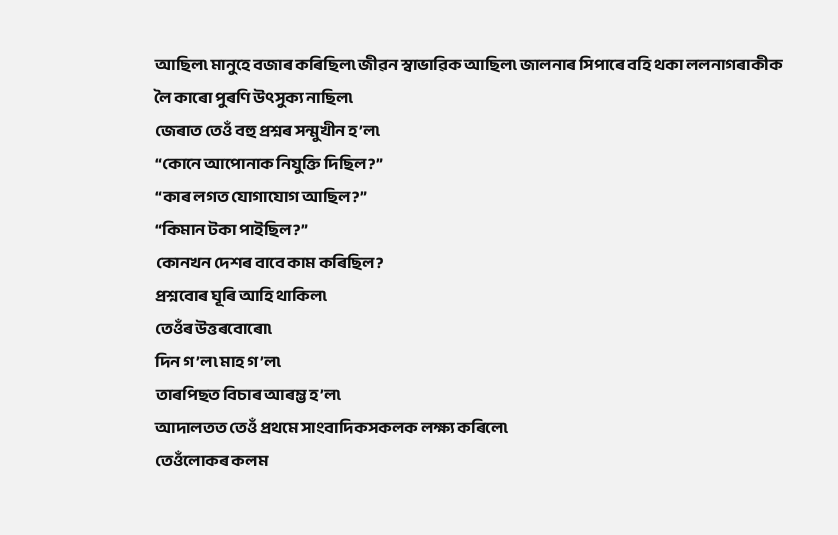আছিল৷ মানুহে বজাৰ কৰিছিল৷ জীৱন স্বাভাৱিক আছিল৷ জালনাৰ সিপাৰে বহি থকা ললনাগৰাকীক
লৈ কাৰো পুৰণি উৎসুক্য নাছিল৷
জেৰাত তেওঁ বহু প্ৰশ্নৰ সন্মুখীন হ’ল৷
“কোনে আপোনাক নিযুক্তি দিছিল?”
“কাৰ লগত যোগাযোগ আছিল?”
“কিমান টকা পাইছিল?”
কোনখন দেশৰ বাবে কাম কৰিছিল?
প্ৰশ্নবোৰ ঘূৰি আহি থাকিল৷
তেওঁৰ উত্তৰবোৰো৷
দিন গ’ল৷ মাহ গ’ল৷
তাৰপিছত বিচাৰ আৰম্ভ হ’ল৷
আদালতত তেওঁ প্ৰথমে সাংবাদিকসকলক লক্ষ্য কৰিলে৷
তেওঁলোকৰ কলম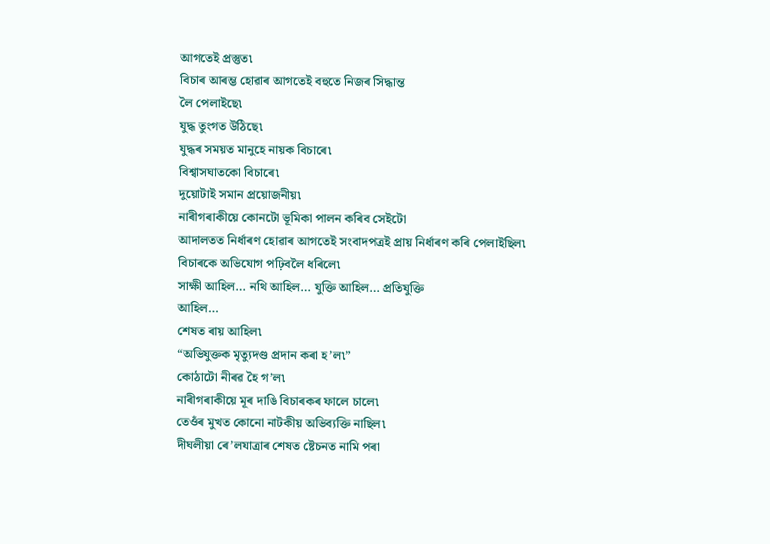আগতেই প্ৰস্তুত৷
বিচাৰ আৰম্ভ হোৱাৰ আগতেই বহুতে নিজৰ সিদ্ধান্ত
লৈ পেলাইছে৷
যুদ্ধ তুংগত উঠিছে৷
যুদ্ধৰ সময়ত মানুহে নায়ক বিচাৰে৷
বিশ্বাসঘাতকো বিচাৰে৷
দুয়োটাই সমান প্ৰয়োজনীয়৷
নাৰীগৰাকীয়ে কোনটো ভূমিকা পালন কৰিব সেইটো
আদালতত নিৰ্ধাৰণ হোৱাৰ আগতেই সংবাদপত্ৰই প্ৰায় নিৰ্ধাৰণ কৰি পেলাইছিল৷
বিচাৰকে অভিযোগ পঢ়িবলৈ ধৰিলে৷
সাক্ষী আহিল… নথি আহিল… যুক্তি আহিল… প্ৰতিযুক্তি
আহিল…
শেষত ৰায় আহিল৷
“অভিযুক্তক মৃত্যুদণ্ড প্ৰদান কৰা হ’ল৷”
কোঠাটো নীৰৱ হৈ গ’ল৷
নাৰীগৰাকীয়ে মূৰ দাঙি বিচাৰকৰ ফালে চালে৷
তেওঁৰ মুখত কোনো নাটকীয় অভিব্যক্তি নাছিল৷
দীঘলীয়া ৰে’লযাত্ৰাৰ শেষত ষ্টেচনত নামি পৰা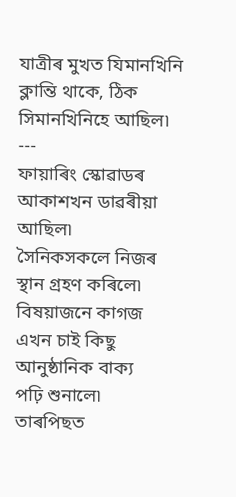যাত্ৰীৰ মুখত যিমানখিনি ক্লান্তি থাকে, ঠিক সিমানখিনিহে আছিল৷
---
ফায়াৰিং স্কোৱাডৰ আকাশখন ডাৱৰীয়া আছিল৷
সৈনিকসকলে নিজৰ স্থান গ্ৰহণ কৰিলে৷
বিষয়াজনে কাগজ এখন চাই কিছু আনুষ্ঠানিক বাক্য
পঢ়ি শুনালে৷
তাৰপিছত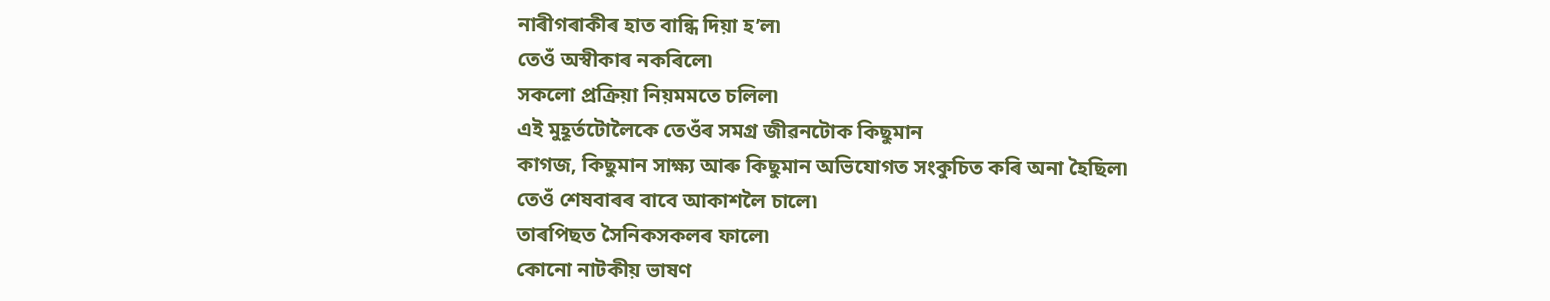নাৰীগৰাকীৰ হাত বান্ধি দিয়া হ’ল৷
তেওঁ অস্বীকাৰ নকৰিলে৷
সকলো প্ৰক্ৰিয়া নিয়মমতে চলিল৷
এই মুহূৰ্তটোলৈকে তেওঁৰ সমগ্ৰ জীৱনটোক কিছুমান
কাগজ, কিছুমান সাক্ষ্য আৰু কিছুমান অভিযোগত সংকুচিত কৰি অনা হৈছিল৷
তেওঁ শেষবাৰৰ বাবে আকাশলৈ চালে৷
তাৰপিছত সৈনিকসকলৰ ফালে৷
কোনো নাটকীয় ভাষণ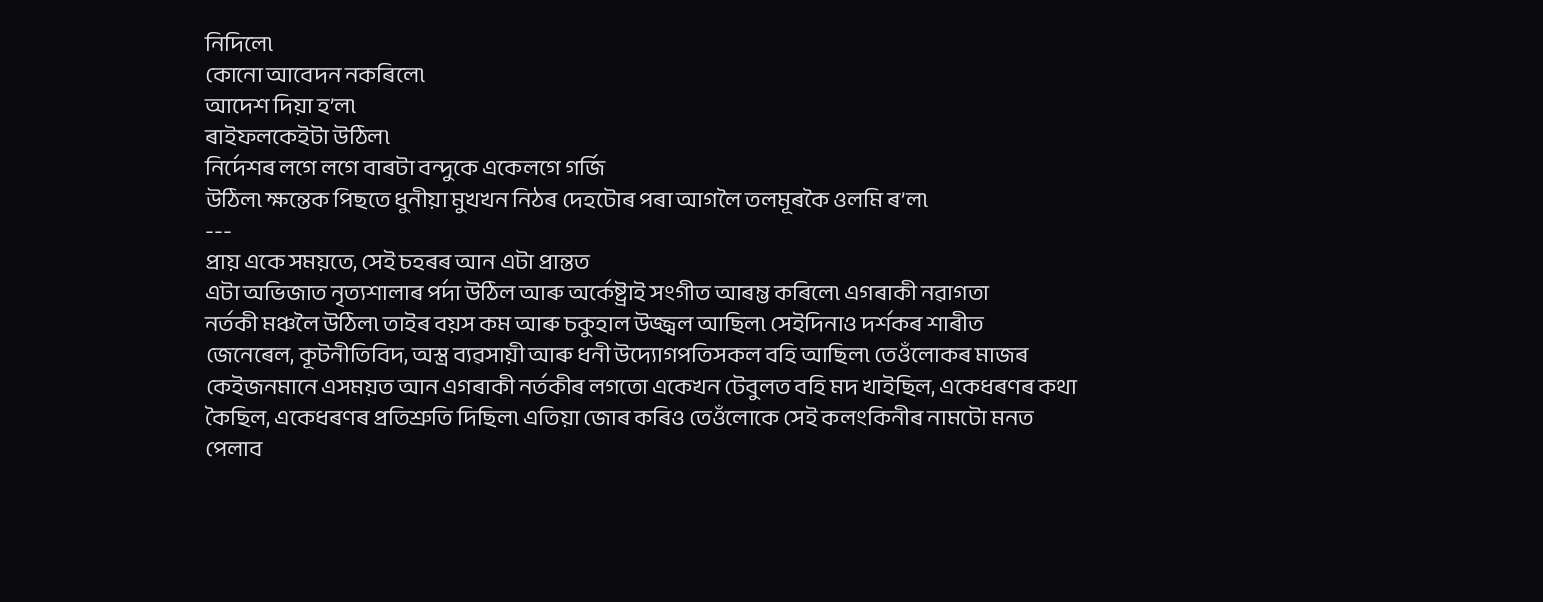নিদিলে৷
কোনো আবেদন নকৰিলে৷
আদেশ দিয়া হ’ল৷
ৰাইফলকেইটা উঠিল৷
নিৰ্দেশৰ লগে লগে বাৰটা বন্দুকে একেলগে গৰ্জি
উঠিল৷ ক্ষন্তেক পিছতে ধুনীয়া মুখখন নিঠৰ দেহটোৰ পৰা আগলৈ তলমূৰকৈ ওলমি ৰ’ল৷
---
প্ৰায় একে সময়তে, সেই চহৰৰ আন এটা প্ৰান্তত
এটা অভিজাত নৃত্যশালাৰ পৰ্দা উঠিল আৰু অৰ্কেষ্ট্ৰাই সংগীত আৰম্ভ কৰিলে৷ এগৰাকী নৱাগতা
নৰ্তকী মঞ্চলৈ উঠিল৷ তাইৰ বয়স কম আৰু চকুহাল উজ্জ্বল আছিল৷ সেইদিনাও দৰ্শকৰ শাৰীত
জেনেৰেল, কূটনীতিবিদ, অস্ত্ৰ ব্যৱসায়ী আৰু ধনী উদ্যোগপতিসকল বহি আছিল৷ তেওঁলোকৰ মাজৰ
কেইজনমানে এসময়ত আন এগৰাকী নৰ্তকীৰ লগতো একেখন টেবুলত বহি মদ খাইছিল, একেধৰণৰ কথা
কৈছিল, একেধৰণৰ প্ৰতিশ্ৰুতি দিছিল৷ এতিয়া জোৰ কৰিও তেওঁলোকে সেই কলংকিনীৰ নামটো মনত
পেলাব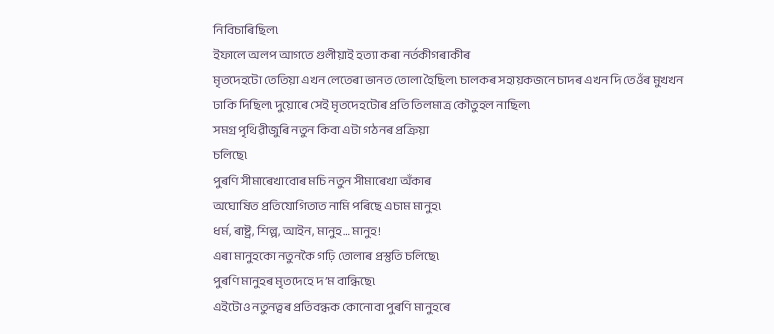নিবিচাৰিছিল৷
ইফালে অলপ আগতে গুলীয়াই হত্যা কৰা নৰ্তকীগৰাকীৰ
মৃতদেহটো তেতিয়া এখন লেতেৰা ভানত তোলা হৈছিল৷ চালকৰ সহায়কজনে চাদৰ এখন দি তেওঁৰ মুখখন
ঢাকি দিছিল৷ দুয়োৰে সেই মৃতদেহটোৰ প্ৰতি তিলমাত্ৰ কৌতুহল নাছিল৷
সমগ্ৰ পৃথিৱীজুৰি নতুন কিবা এটা গঠনৰ প্ৰক্ৰিয়া
চলিছে৷
পুৰণি সীমাৰেখাবোৰ মচি নতুন সীমাৰেখা অঁকাৰ
অঘোষিত প্ৰতিযোগিতাত নামি পৰিছে এচাম মানুহ৷
ধৰ্ম, ৰাষ্ট্ৰ, শিল্প, আইন, মানুহ… মানুহ!
এৰা মানুহকো নতুনকৈ গঢ়ি তোলাৰ প্ৰস্তুতি চলিছে৷
পুৰণি মানুহৰ মৃতদেহে দ’ম বান্ধিছে৷
এইটোও নতুনত্বৰ প্ৰতিবন্ধক কোনোবা পুৰণি মানুহৰে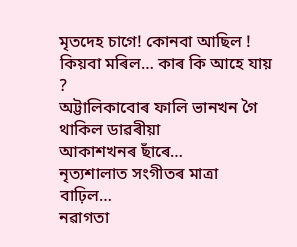মৃতদেহ চাগে! কোনবা আছিল ! কিয়বা মৰিল… কাৰ কি আহে যায় ?
অট্টালিকাবোৰ ফালি ভানখন গৈ থাকিল ডাৱৰীয়া
আকাশখনৰ ছাঁৰে…
নৃত্যশালাত সংগীতৰ মাত্ৰা বাঢ়িল…
নৱাগতা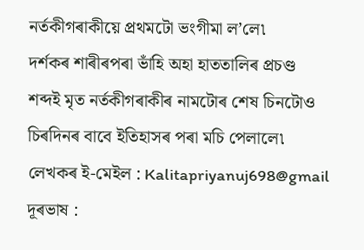নৰ্তকীগৰাকীয়ে প্ৰথমটো ভংগীমা ল’লে৷
দৰ্শকৰ শাৰীৰপৰা ভাঁহি অহা হাততালিৰ প্ৰচণ্ড
শব্দই মৃত নৰ্তকীগৰাকীৰ নামটোৰ শেষ চিনটোও চিৰদিনৰ বাবে ইতিহাসৰ পৰা মচি পেলালে৷
লেখকৰ ই-মেইল : Kalitapriyanuj698@gmail
দূৰভাষ :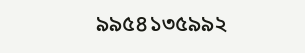৯৯৫৪১৩৫৯৯২